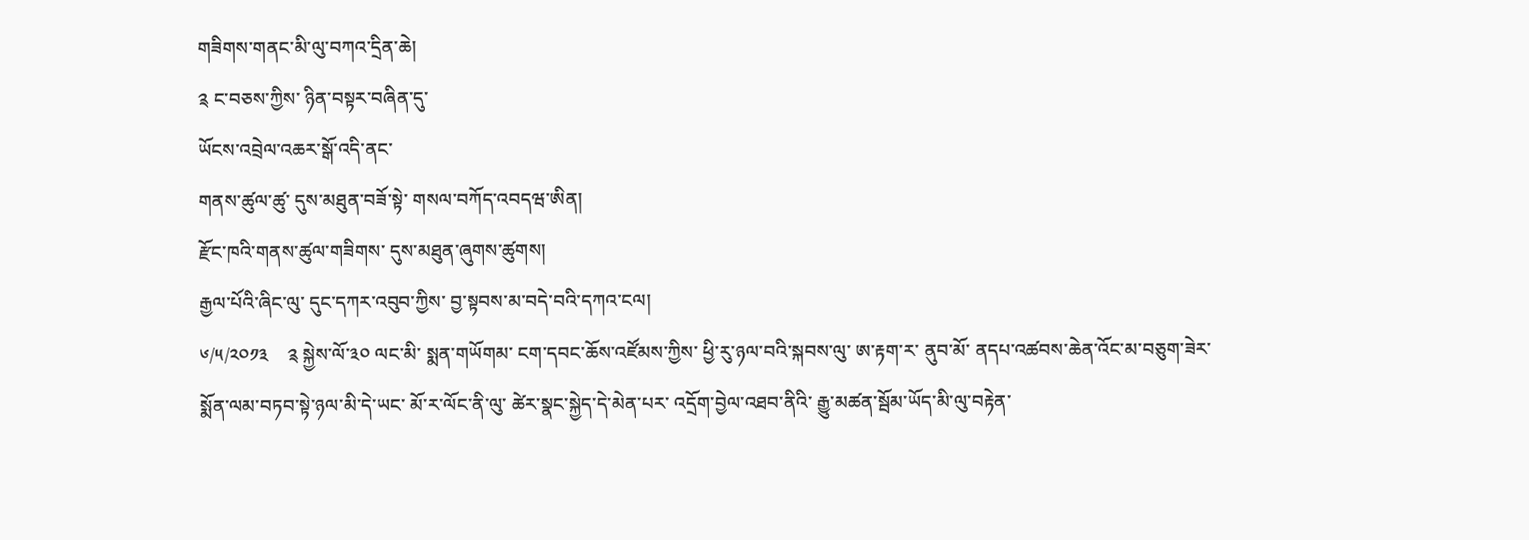གཟིགས་གནང་མི་ལུ་བཀའ་དྲིན་ཆེ།
༉ ང་བཅས་ཀྱིས་ ཉིན་བསྟར་བཞིན་དུ་
ཡོངས་འབྲེལ་འཆར་སྒོ་འདི་ནང་
གནས་ཚུལ་ཚུ་ དུས་མཐུན་བཟོ་སྟེ་ གསལ་བཀོད་འབདཝ་ཨིན།
རྫོང་ཁའི་གནས་ཚུལ་གཟིགས་ དུས་མཐུན་ཞུགས་ཚུགས།
རྒྱལ་པོའི་ཞིང་ལུ་ དུང་དཀར་འབུབ་ཀྱིས་ བྱ་སྟབས་མ་བདེ་བའི་དཀའ་ངལ།
༦/༥/༢༠༡༣    ༉ སྐྱེས་ལོ་༣༠ ལང་མི་ སྨན་གཡོགམ་ ངག་དབང་ཆོས་འཛོམས་ཀྱིས་ ཕྱི་རུ་ཉལ་བའི་སྐབས་ལུ་ ཨ་རྟག་ར་ ནུབ་མོ་ ནདཔ་འཚབས་ཆེན་འོང་མ་བཅུག་ཟེར་ སྨོན་ལམ་བཏབ་སྟེ་ཉལ་མི་དེ་ཡང་ མོ་ར་ལོང་ནི་ལུ་ ཚེར་སྣང་སྐྱེད་དེ་མེན་པར་ འདྲོག་བྱེལ་འཐབ་ནིའི་ རྒྱུ་མཚན་སྦོམ་ཡོད་མི་ལུ་བརྟེན་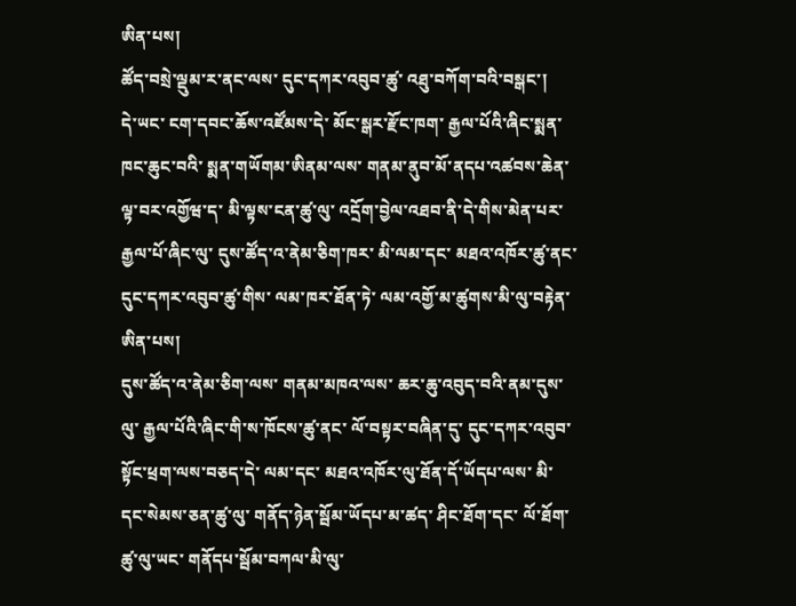ཨིན་པས།
ཚོད་བསྲེ་ལྡུམ་ར་ནང་ལས་ དུང་དཀར་འབུབ་ཚུ་ འཐུ་བཀོག་བའི་བསྒང་།
དེ་ཡང་ ངག་དབང་ཆོས་འཛོམས་དེ་ མོང་སྒར་རྫོང་ཁག་ རྒྱལ་པོའི་ཞིང་སྨན་ཁང་ཆུང་བའི་ སྨན་གཡོགམ་ཨིནམ་ལས་ གནམ་ནུབ་མོ་ནདཔ་འཚབས་ཆེན་ ལྟ་བར་འགྱོཝ་ད་ མི་ལྟས་ངན་ཚུ་ལུ་ འདྲོག་བྱེལ་འཐབ་ནི་དེ་གིས་མེན་པར་ རྒྱལ་པོ་ཞིང་ལུ་ དུས་ཚོད་འ་ནེམ་ཅིག་ཁར་ མི་ལམ་དང་ མཐའ་འཁོར་ཚུ་ནང་ དུང་དཀར་འབུབ་ཚུ་གིས་ ལམ་ཁར་ཐོན་ཏེ་ ལམ་འགྱོ་མ་ཚུགས་མི་ལུ་བརྟེན་ཨིན་པས།
དུས་ཚོད་འ་ནེམ་ཅིག་ལས་ གནམ་མཁའ་ལས་ ཆར་ཆུ་འབུད་བའི་ནམ་དུས་ལུ་ རྒྱལ་པོའི་ཞིང་གི་ས་ཁོངས་ཚུ་ནང་ ལོ་བསྟར་བཞིན་དུ་ དུང་དཀར་འབུབ་ སྟོང་ཕྲག་ལས་བཅད་དེ་ ལམ་དང་ མཐའ་འཁོར་ལུ་ཐོན་དོ་ཡོདཔ་ལས་ མི་དང་སེམས་ཅན་ཚུ་ལུ་ གནོད་ཉེན་སྦོམ་ཡོདཔ་མ་ཚད་ ཤིང་ཐོག་དང་ ལོ་ཐོག་ཚུ་ལུ་ཡང་ གནོདཔ་སྦོམ་བཀལ་མི་ལུ་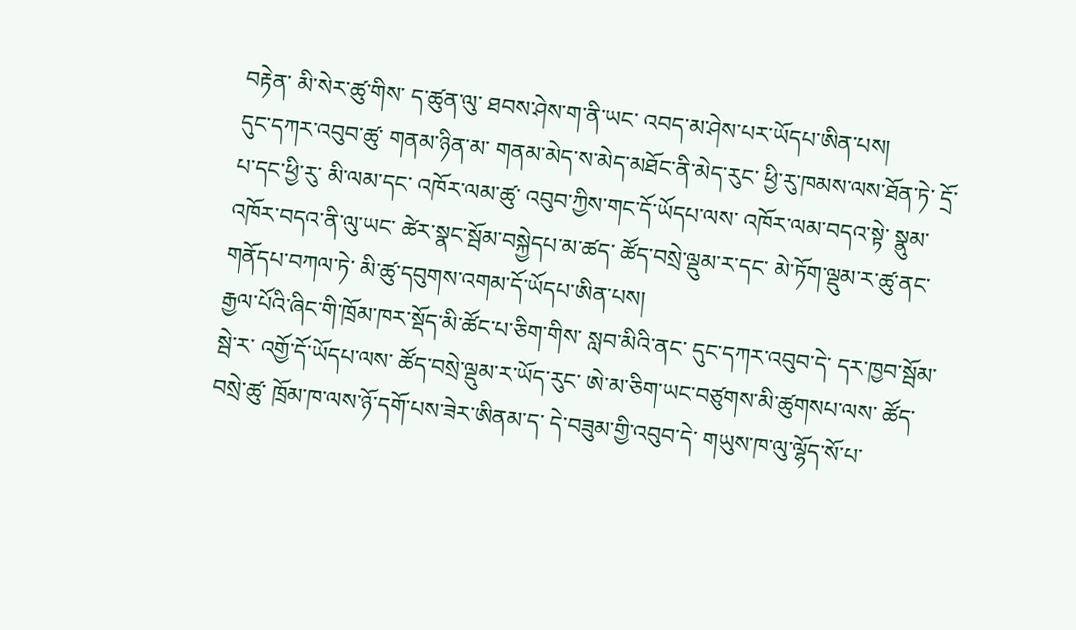བརྟེན་ མི་སེར་ཚུ་གིས་ ད་ཚུན་ལུ་ ཐབས་ཤེས་ག་ནི་ཡང་ འབད་མ་ཤེས་པར་ཡོདཔ་ཨིན་པས།
དུང་དཀར་འབུབ་ཚུ་ གནམ་ཉིན་མ་ གནམ་མེད་ས་མེད་མཐོང་ནི་མེད་རུང་ ཕྱི་རུ་ཁམས་ལས་ཐོན་ཏེ་ དྲོ་པ་དང་ཕྱི་རུ་ མི་ལམ་དང་ འཁོར་ལམ་ཚུ་ འབུབ་ཀྱིས་གང་དོ་ཡོདཔ་ལས་ འཁོར་ལམ་བདའ་སྟེ་ སྣུམ་འཁོར་བདའ་ནི་ལུ་ཡང་ ཚེར་སྣང་སྦོམ་བསྐྱེདཔ་མ་ཚད་ ཚོད་བསྲེ་ལྡུམ་ར་དང་ མེ་ཏོག་ལྡུམ་ར་ཚུ་ནང་ གནོདཔ་བཀལ་ཏེ་ མི་ཚུ་དབུགས་འགམ་དོ་ཡོདཔ་ཨིན་པས།
རྒྱལ་པོའི་ཞིང་གི་ཁྲོམ་ཁར་སྡོད་མི་ཚོང་པ་ཅིག་གིས་ སླབ་མིའི་ནང་ དུང་དཀར་འབུབ་དེ་ དར་ཁྱབ་སྦོམ་སྦེ་ར་ འགྱོ་དོ་ཡོདཔ་ལས་ ཚོད་བསྲེ་ལྡུམ་ར་ཡོད་རུང་ ཨེ་མ་ཅིག་ཡང་བཙུགས་མི་ཚུགསཔ་ལས་ ཚོད་བསྲེ་ཚུ་ ཁྲོམ་ཁ་ལས་ཉོ་དགོ་པས་ཟེར་ཨིནམ་ད་ དེ་བཟུམ་གྱི་འབུབ་དེ་ གཡུས་ཁ་ལུ་ལྷོད་སོ་པ་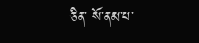ཅིན་ སོ་ནམ་པ་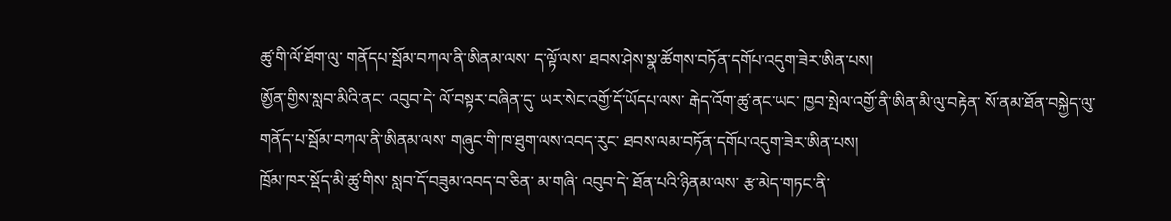ཚུ་གི་ལོ་ཐོག་ལུ་ གནོདཔ་སྦོམ་བཀལ་ནི་ཨིནམ་ལས་ ད་ལྟོ་ལས་ ཐབས་ཤེས་སྣ་ཚོགས་བཏོན་དགོཔ་འདུག་ཟེར་ཨིན་པས།
ཨྱོན་གྱིས་སླབ་མིའི་ནང་ འབུབ་དེ་ ལོ་བསྟར་བཞིན་དུ་ ཡར་སེང་འགྱོ་དོ་ཡོདཔ་ལས་ རྒེད་འོག་ཚུ་ནང་ཡང་ ཁྱབ་སྤེལ་འགྱོ་ནི་ཨིན་མི་ལུ་བརྟེན་ སོ་ནམ་ཐོན་བསྐྱེད་ལུ་ གནོད་པ་སྦོམ་བཀལ་ནི་ཨིནམ་ལས་ གཞུང་གི་ཁ་ཐུག་ལས་འབད་རུང་ ཐབས་ལམ་བཏོན་དགོཔ་འདུག་ཟེར་ཨིན་པས།
ཁྲོམ་ཁར་སྡོད་མི་ཚུ་གིས་ སླབ་དོ་བཟུམ་འབད་བ་ཅིན་ མ་གཞི་ འབུབ་དེ་ ཐོན་པའི་ཉིནམ་ལས་ རྩ་མེད་གཏང་ནི་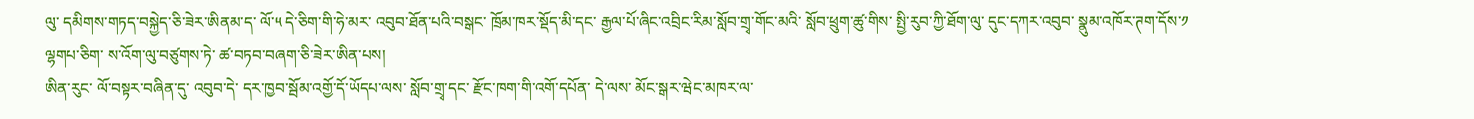ལུ་ དམིགས་གཏད་བསྐྱེད་ཅི་ཟེར་ཨིནམ་ད་ ལོ་༥ དེ་ཅིག་གི་ཧེ་མར་ འབུབ་ཐོན་པའི་བསྒང་ ཁྲོམ་ཁར་སྡོད་མི་དང་ རྒྱལ་པོ་ཞིང་འབྲིང་རིམ་སློབ་གྲྭ་གོང་མའི་ སློབ་ཕྲུག་ཚུ་གིས་ སྤྱི་རུབ་ཀྱི་ཐོག་ལུ་ དུང་དཀར་འབུབ་ སྣུམ་འཁོར་ཊག་དོས་༡ ལྷགཔ་ཅིག་ ས་འོག་ལུ་བཙུགས་ཏེ་ ཚ་བཏབ་བཞག་ཅི་ཟེར་ཨིན་པས།
ཨིན་རུང་ ལོ་བསྟར་བཞིན་དུ་ འབུབ་དེ་ དར་ཁྱབ་སྦོམ་འགྱོ་དོ་ཡོདཔ་ལས་ སློབ་གྲྭ་དང་ རྫོང་ཁག་གི་འགོ་དཔོན་ དེ་ལས་ མོང་སྒར་ཝེང་མཁར་ལ་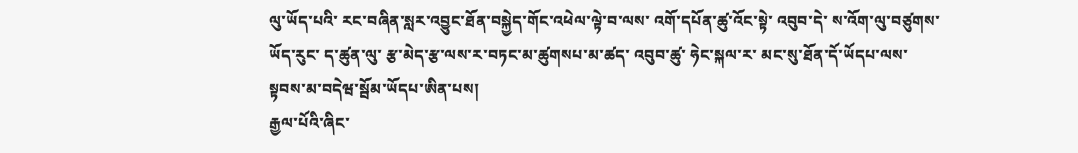ལུ་ཡོད་པའི་ རང་བཞིན་སླར་འབྱུང་ཐོན་བསྐྱེད་གོང་འཕེལ་ལྟེ་བ་ལས་ འགོ་དཔོན་ཚུ་འོང་སྟེ་ འབུབ་དེ་ ས་འོག་ལུ་བཙུགས་ཡོད་རུང་ ད་ཚུན་ལུ་ རྩ་མེད་རྩ་ལས་ར་བཏང་མ་ཚུགསཔ་མ་ཚད་ འབུབ་ཚུ་ ཧེང་སྐལ་ར་ མང་སུ་ཐོན་དོ་ཡོདཔ་ལས་ སྟབས་མ་བདེཝ་སྦོམ་ཡོདཔ་ཨིན་པས།
རྒྱལ་པོའི་ཞིང་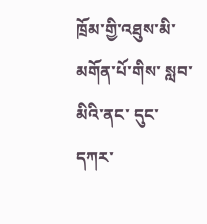ཁྲོམ་གྱི་འཐུས་མི་ མགོན་པོ་གིས་ སླབ་མིའི་ནང་ དུང་དཀར་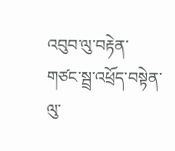འབུབ་ལུ་བརྟེན་ གཙང་སྦྲ་འཕྲོད་བསྟེན་ལུ་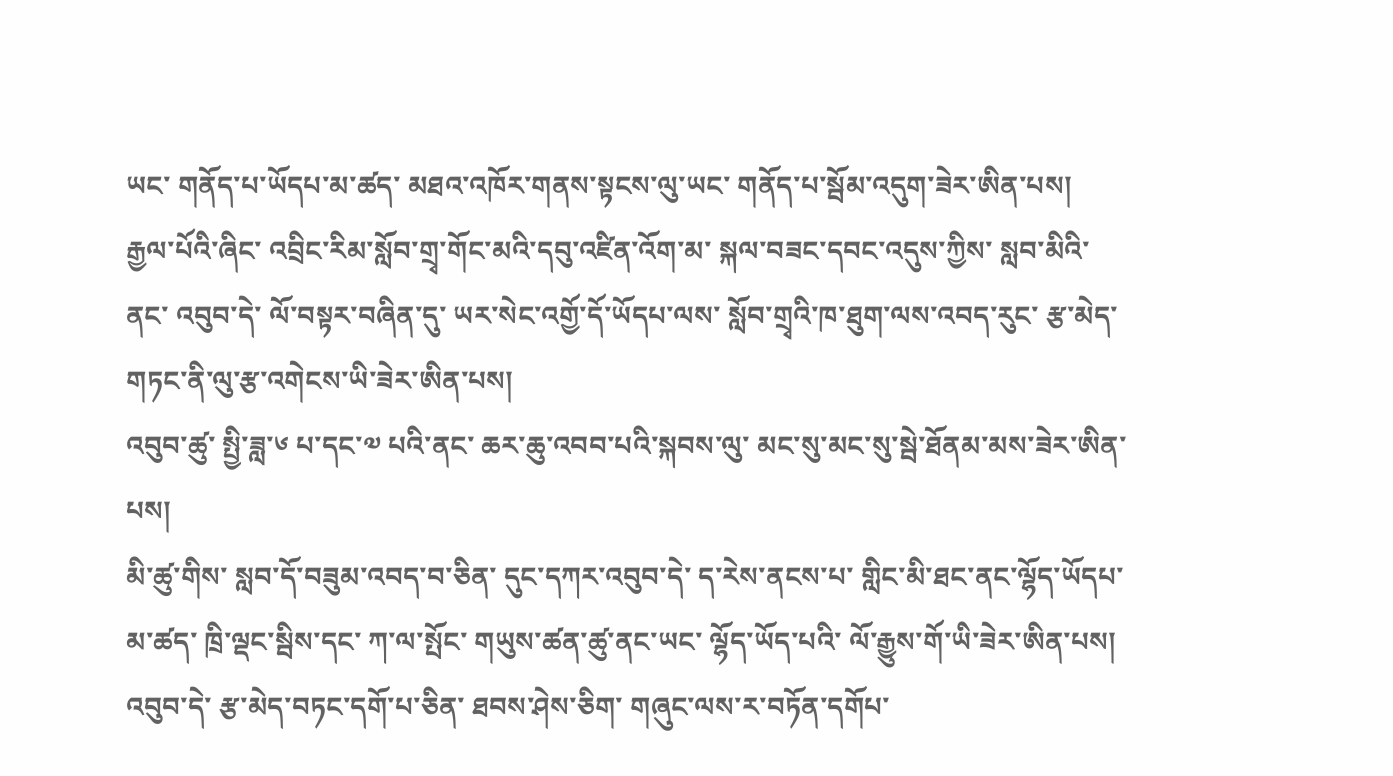ཡང་ གནོད་པ་ཡོདཔ་མ་ཚད་ མཐའ་འཁོར་གནས་སྟངས་ལུ་ཡང་ གནོད་པ་སྦོམ་འདུག་ཟེར་ཨིན་པས།
རྒྱལ་པོའི་ཞིང་ འབྲིང་རིམ་སློབ་གྲྭ་གོང་མའི་དབུ་འཛིན་འོག་མ་ སྐལ་བཟང་དབང་འདུས་ཀྱིས་ སླབ་མིའི་ནང་ འབུབ་དེ་ ལོ་བསྟར་བཞིན་དུ་ ཡར་སེང་འགྱོ་དོ་ཡོདཔ་ལས་ སློབ་གྲྭའི་ཁ་ཐུག་ལས་འབད་རུང་ རྩ་མེད་གཏང་ནི་ལུ་རྩ་འགེངས་ཡི་ཟེར་ཨིན་པས།
འབུབ་ཚུ་ སྤྱི་ཟླ་༦ པ་དང་༧ པའི་ནང་ ཆར་ཆུ་འབབ་པའི་སྐབས་ལུ་ མང་སུ་མང་སུ་སྦེ་ཐོནམ་མས་ཟེར་ཨིན་པས།
མི་ཚུ་གིས་ སླབ་དོ་བཟུམ་འབད་བ་ཅིན་ དུང་དཀར་འབུབ་དེ་ ད་རེས་ནངས་པ་ གླིང་མི་ཐང་ནང་ལྷོད་ཡོདཔ་མ་ཚད་ ཁྲི་ལྡང་སྦིས་དང་ ཀ་ལ་སྤོང་ གཡུས་ཚན་ཚུ་ནང་ཡང་ ལྷོད་ཡོད་པའི་ ལོ་རྒྱུས་གོ་ཡི་ཟེར་ཨིན་པས།
འབུབ་དེ་ རྩ་མེད་བཏང་དགོ་པ་ཅིན་ ཐབས་ཤེས་ཅིག་ གཞུང་ལས་ར་བཏོན་དགོཔ་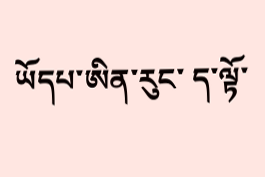ཡོདཔ་ཨིན་རུང་ ད་ལྟོ་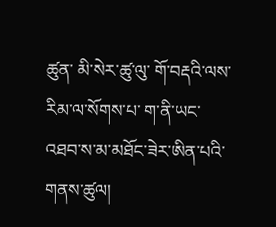ཚུན་ མི་སེར་ཚུ་ལུ་ གོ་བརྡའི་ལས་རིམ་ལ་སོགས་པ་ ག་ནི་ཡང་ འཐབ་ས་མ་མཐོང་ཟེར་ཨིན་པའི་གནས་ཚུལ།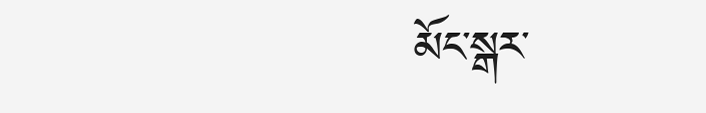མོང་སྒར་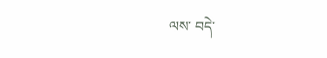ལས་ བདེ་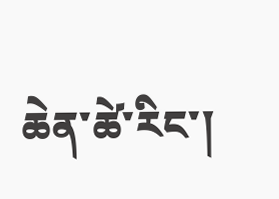ཆེན་ཚེ་རིང་།